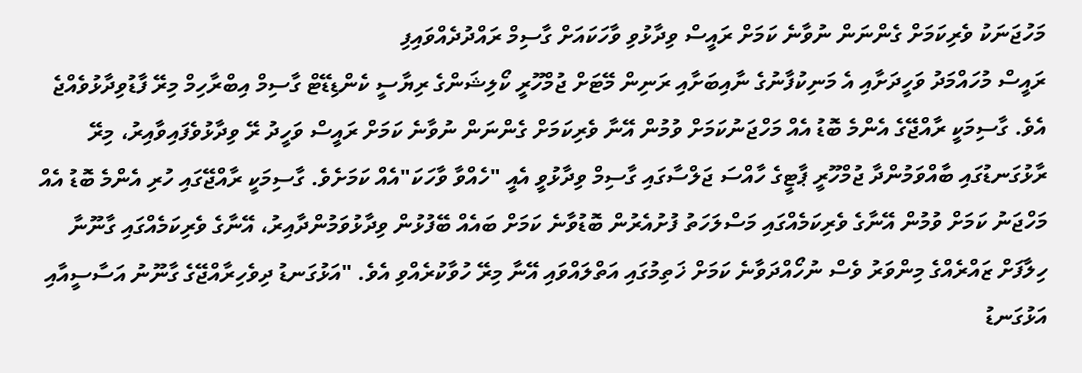މަހުޖަނަކު ވެރިކަމަށް ގެންނަން ނުވާނެ ކަމަށް ރައީސް ވިދާޅުވި ވާހަކައަށް ގާސިމް ރައްދުދެއްވައިފި
ރައީސް މުހައްމަދު ވަހީދަށާއި އެ މަނިކުފާނުގެ ނާއިބަށާއި ރަނިން މޭޓަށް ޖުމްހޫރީ ކޯލިޝަންގެ ރިޔާސީ ކެންޑިޑޭޓް ގާސިމް އިބްރާހިމް މިރޭ ފާޑުވިދާޅުވެއްޖެ އެވެ. ގާސިމަކީ ރާއްޖޭގެ އެންމެ ބޮޑު އެއް މަހްޖަނުކަމަށް ވުމުން އޭނާ ވެރިކަމަށް ގެންނަން ނުވާނެ ކަމަށް ރައީސް ވަހީދު ރޭ ވިދާޅުވެފައިވާއިރު، މިރޭ ރާޅުގަނޑުގައި ބާއްވަމުންދާ ޖުމްހޫރީ ޕާޓީގެ ހާއްސަ ޖަލްސާގައި ގާސިމް ވިދާޅުވީ އެއީ "ހެއްވާ ވާހަކަ"އެއް ކަމަށެވެ. ގާސިމަކީ ރާއްޖޭގައި ހުރި އެންމެ ބޮޑު އެއް މަހްޖަނު ކަމަށް ވުމުން އޭނާގެ ވެރިކަމެއްގައި މަސްލަހަތު ފުށުއެރުން ބޮޑުވާނެ ކަމަށް ބައެއް ބޭފުޅުން ވިދާޅުވަމުންދާއިރު، އޭނާގެ ވެރިކަމެއްގައި ގާނޫނާ ހިލާފަށް ޒައްރެއްގެ މިންވަރު ވެސް ނުހޯއްދަވާނެ ކަމަށް ޚަތިމުގައި އަތްލައްވައި އޭނާ މިރޭ ހުވާކުރެއްވި އެވެ. "އަޅުގަނޑު ދިވެހިރާއްޖޭގެ ގާނޫނު އަސާސީއާއި އަޅުގަނޑު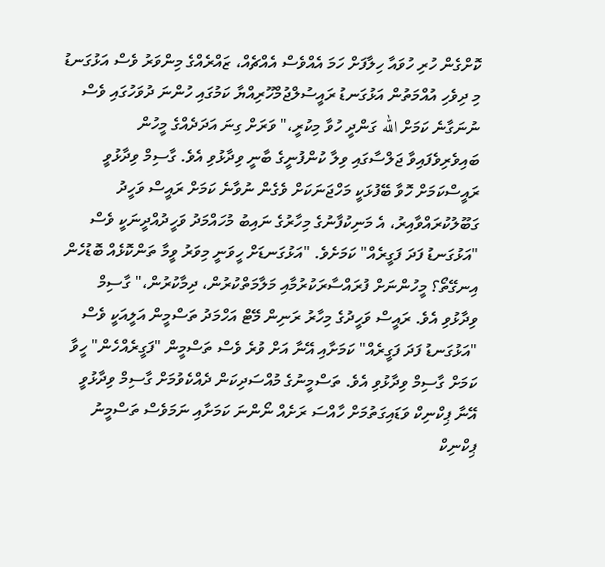ކޮށްގެން ހުރި ހުވައާ ހިލާފަށް ހަމަ އެއްވެސް އެއްޗެއް، ޒައްރެއްގެ މިންވަރު ވެސް އަޅުގަނޑު މި ދިވެހި އުއްމަތުން އަޅުގަނޑު ރައީސުލްޖުމްހޫރިއްޔާ ކަމުގައި ހުންނަ ދުވަހުގައި ވެސް ނުނަގާނެ ކަމަށް الله ގަންދީ ހުވާ މިކުރީ،" ވަރަށް ގިނަ އަދަދެއްގެ މީހުން ބައިވެރިވެފައިވާ ޖަލްސާގައި ވިލާ ކުންފުނީގެ ބާނީ ވިދާޅުވި އެވެ. ގާސިމް ވިދާޅުވީ ރައީސްކަމަށް ހޮވާ ބޭފުޅަކީ މަހްޖަނަކަށް ވެގެން ނުވާނެ ކަމަށް ރައީސް ވަހީދު ގަބޫލުކުރައްވާއިރު، އެ މަނިކުފާނުގެ މިހާރުގެ ނައިބު މުހައްމަދު ވަހީދުއްދީނަކީ ވެސް "އަޅުގަނޑު ފަދަ ފަގީރެއް" ކަމަށެވެ. "އަޅުގަނޑަށް ހީވަނީ މިވަރު ވީމާ ތަންކޮޅެއް ބޮޑުހެން އިނގޭތޯ؟ މީހުންނަށް ފުރައްސާރަކުރުމާއި މަލާމަތްކުރުން، ދިމާކުރުން،" ގާސިމް ވިދާޅުވި އެވެ. ރައީސް ވަހީދުގެ މިހާރު ރަނިން މޭޓް އަހްމަދު ތަސްމީން އަލީއަކީ ވެސް "އަޅުގަނޑު ފަދަ ފަގީރެއް" ކަމަށާއި އޭނާ އަށް ވުރެ ވެސް ތަސްމީން "ފަގީރެއްހެން" ހީވާ ކަމަށް ގާސިމް ވިދާޅުވި އެވެ. ތަސްމީނުގެ މުއްސަދިކަން ދެއްކެވުމަށް ގާސިމް ވިދާޅުވީ އޭނާ ޕިކްނިކް ވަޑައިގަތުމަށް ހާއްސަ ރަށެއް ނޯންނަ ކަމަށާއި ނަމަވެސް ތަސްމީނު ޕިކްނިކް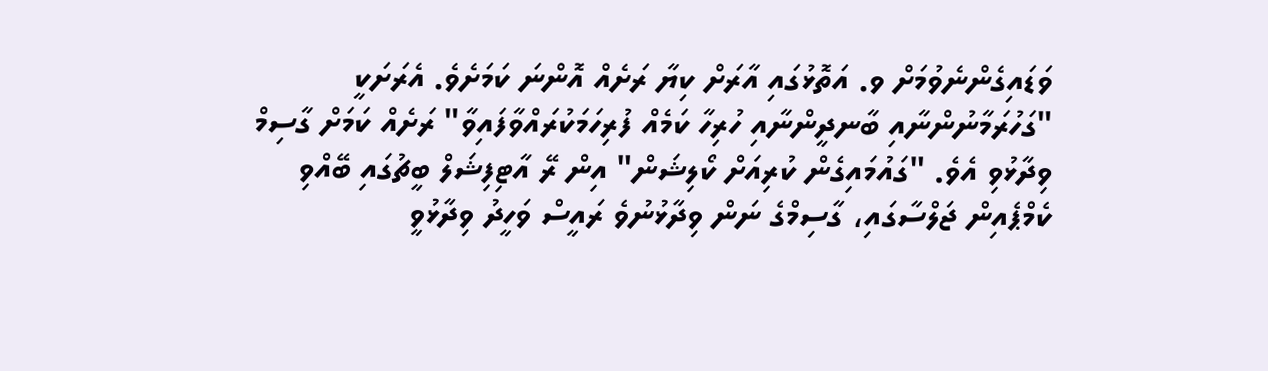ވަޑައިގެންނެވުމަށް ވ. އަތޮޅުގައި އާރަށް ކިޔާ ރަށެއް އޮންނަ ކަމަށެވެ. އެރަށަކީ "ގަހުރަމާނުންނާއި ބާނދީންނާއި ހުރިހާ ކަމެއް ފުރިހަމަކުރައްވާފައިވާ" ރަށެއް ކަމަށް ގާސިމް ވިދާޅުވި އެވެ. "ގައުމައިގެން ކުރިއަށް ކޯލިޝަން" އިން ރޭ އާޓިފިޝަލް ބީޗުގައި ބޭއްވި ކެމްޕެއިން ޖަލްސާގައި، ގާސިމްގެ ނަން ވިދާޅުނުވެ ރައީސް ވަހީދު ވިދާޅުވީ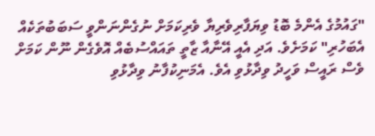"ގައުމުގެ އެންމެ ބޮޑު ވިޔަފާރިވެރިޔާ ވެރިކަމަށް ނުގެންނަންވީ ސަބަބުތަކެއް އެބަހުރި" ކަމަށެވެ. އަދި އެއީ އޭނާއާ ޒާތީ ތައައްސުބެއް އޮވެގެން ނޫން ކަމަށް ވެސް ރައީސް ވަހީދު ވިދާޅުވި އެވެ. އެމަނިކުފާނު ވިދާޅުވި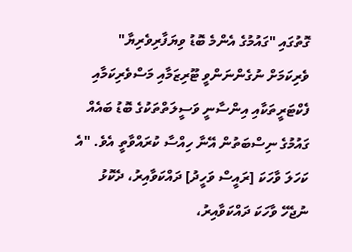ގޮތުގައި "ގައުމުގެ އެންމެ ބޮޑު ވިޔަފާރިވެރިޔާ" ވެރިކަމަށް ނުގެންނަންވީ ޓޫރިޒަމާއި މަސްވެރިކަމާއި ފެކްޓަރީތަކާއި އިންސާނީ ވަސީލަތްތަކުގެ ބޮޑު ބައެއް ގައުމުގެ ނިސްބަތުން އޭނާ ހިއްސާ ކުރައްވާތީ އެވެ. "އެ ކަހަލަ ވާހަކަ [ރައީސް ވަހީދު] ދައްކަވާއިރު، ދެކޮޅު ނުޖެހޭ ވާހަކަ ދައްކަވާއިރު،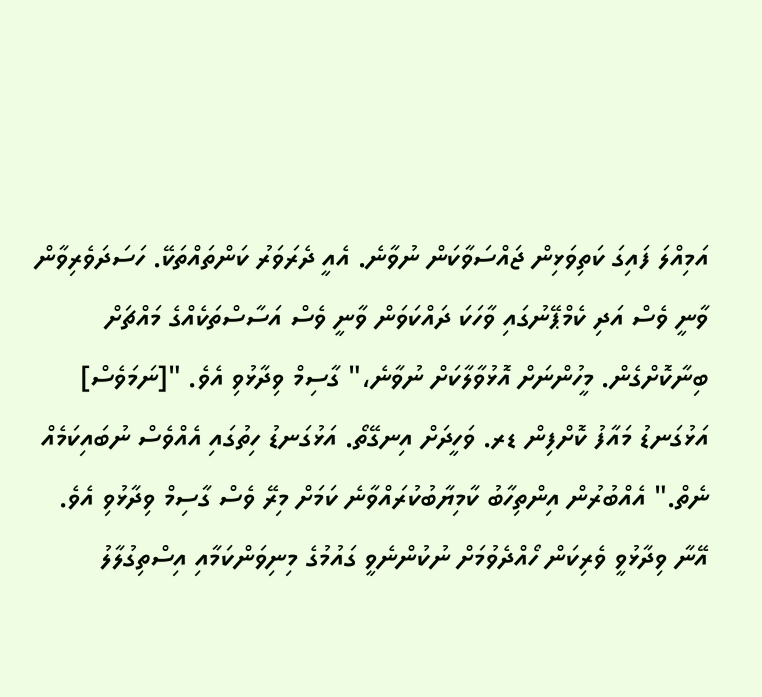އަމިއްލަ ފައިގަ ކަތިވަޅިން ޖައްސަވާކަން ނުވާނެ. އެއީ ދެރަވަރު ކަންތައްތަކޭ. ހަސަދަވެރިވާން ވާނީ ވެސް އަދި ކެމްޕޭނުގައި ވާހަކަ ދައްކަވަން ވާނީ ވެސް އަސާސްތަކެއްގެ މައްޗަށް ބިނާކޮށްގެން. މީހުންނަށް އޮޅުވާލާކަށް ނުވާނެ،" ގާސިމް ވިދާޅުވި އެވެ. "[ނަމަވެސް] އަޅުގަނޑު މައާފު ކޮށްފިން ޑރ. ވަހީދަށް އިނގޭތޯ. އަޅުގަނޑު ހިތުގައި އެއްވެސް ނުބައިކަމެއް ނެތް." އެއްބުރުން އިންތިހާބު ކާމިޔާބުކުރައްވާނެ ކަމަށް މިރޭ ވެސް ގާސިމް ވިދާޅުވި އެވެ. އޭނާ ވިދާޅުވީ ވެރިކަން ހޯއްދެވުމަށް ނުކުންނެވީ ގައުމުގެ މިނިވަންކަމާއި އިސްތިގުލާލު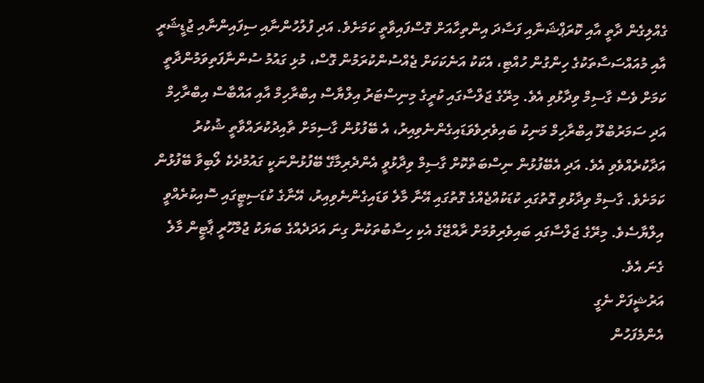ގެއްލިގެން ދާތީ އާއި ކޮރަޕްޝަނާއި ފަސާދަ އިންތިހާއަށް ގޮސްފައިވާތީ ކަމަށެވެ. އަދި ފުލުހުންނާއި ސިފައިންނާއި ޖުޑީޝަރީ އާއި މުއައްސަސާތަކުގެ ހިންގުން ހުއްޓި، އެކަކު އަނެކަކަށް ޖެއްސުންކުރަމުން ގޮސް، މުޅި ގައުމު ސުންނާފަތިވަމުންދާތީ ކަމަށް ވެސް ގާސިމް ވިދާޅުވި އެވެ. މިރޭގެ ޖަލްސާގައި ކުރީގެ މިނިސްޓަރު އިލްޔާސް އިބްރާހިމް އާއި އައްބާސް އިބްރާހިމް އަދި ސަމަރުބްލޫ އިބްރާހިމް މަނިކު ބައިވެރިވެވަޑައިގެންނެވިއިރު، އެ ބޭފުޅުން ގާސިމަށް ތާއިދުކުރައްވާތީ ޝުކުރު އަދާކުރެއްވެވި އެވެ. އަދި އެބޭފުޅުން ނިސްބަތްކޮށް ގާސިމް ވިދާޅުވީ އެންދެރިމާގޭ ބޭފުޅުންނަކީ ގައުމުދެކެ ލޯބިވާ ބޭފުޅުން ކަމަށެވެ. ގާސިމް ވިދާޅުވި ގޮތުގައި ކުޑަކުއްޖެއްގެ ގޮތުގައި އޭނާ މާލެ ވަޑައިގެންނެވިއިރު، އޭނާގެ ކުޑަސިޓީގައި ސޮއިކުރެއްވީ އިލްޔާސެވެ. މިރޭގެ ޖަލްސާގައި ބައިވެރިވުމަށް ރާއްޖޭގެ އެކި ހިސާބުތަކުން ގިނަ އަދަދެއްގެ ބަޔަކު ޖުމްހޫރީ ޕާޓީން މާލެ ގެނަ އެވެ.
އަރުޝީފަށް ނެގީ
އެންމެފަހުން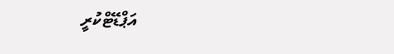އަޕްޑޭޓްކުރީ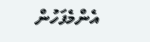އެންމެފަހުން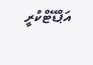އަޕްޑޭޓްކުރީ